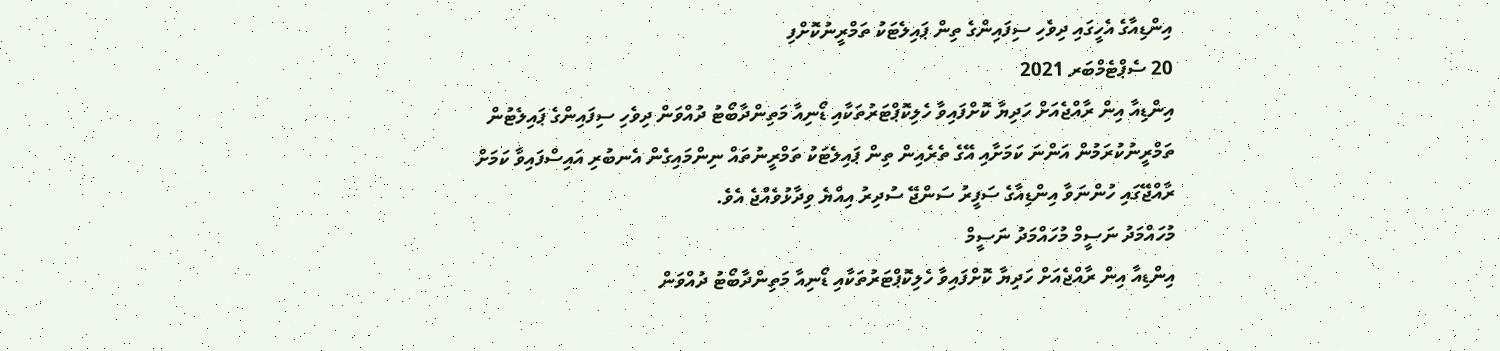އިންޑިއާގެ އެހީގައި ދިވެހި ސިފައިންގެ ތިން ޕައިލެޓަކު ތަމްރީނުކޮށްފި
20 ސެޕްޓެމްބަރ 2021
އިންޑިއާ އިން ރާއްޖެއަށް ހަދިޔާ ކޮށްފައިވާ ހެލިކޮޕްޓަރުތަކާއި ޑޯނިއާ މަތިންދާބޯޓު ދުއްވަން ދިވެހި ސިފައިންގެ ޕައިލެޓުން ތަމްރީނުކުރަމުން އަންނަ ކަމަށާއި އޭގެ ތެރެއިން ތިން ޕައިލެޓަކު ތަމްރީނުތައް ނިންމައިގެން އެނބުރި އައިސްފައިވާ ކަމަށް ރާއްޖޭގައި ހުންނަވާ އިންޑިއާގެ ސަފީރު ސަންޖޭ ސުދިރު އިއްޔެ ވިދާޅުވެއްޖެ އެވެ.
މުހައްމަދު ނަސީމް މުހައްމަދު ނަސީމް
އިންޑިއާ އިން ރާއްޖެއަށް ހަދިޔާ ކޮށްފައިވާ ހެލިކޮޕްޓަރުތަކާއި ޑޯނިއާ މަތިންދާބޯޓު ދުއްވަން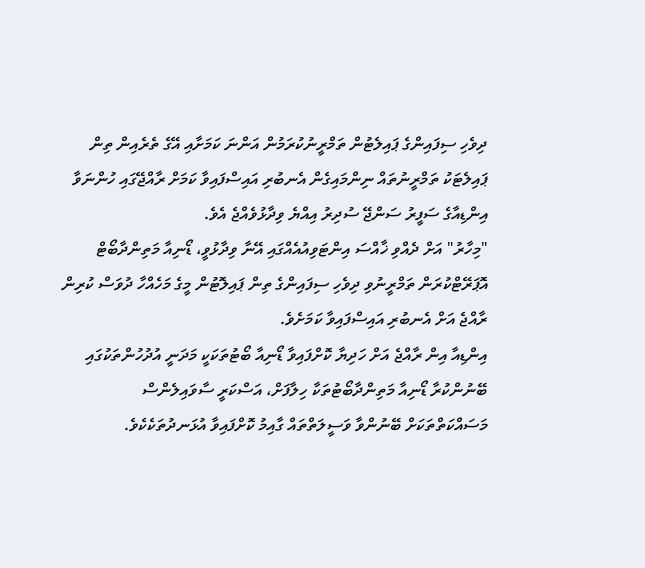ދިވެހި ސިފައިންގެ ޕައިލެޓުން ތަމްރީނުކުރަމުން އަންނަ ކަމަށާއި އޭގެ ތެރެއިން ތިން ޕައިލެޓަކު ތަމްރީނުތައް ނިންމައިގެން އެނބުރި އައިސްފައިވާ ކަމަށް ރާއްޖޭގައި ހުންނަވާ އިންޑިއާގެ ސަފީރު ސަންޖޭ ސުދިރު އިއްޔެ ވިދާޅުވެއްޖެ އެވެ.
"މިހާރު" އަށް ދެއްވި ޚާއްސަ އިންޓަވިއުއެއްގައި އޭނާ ވިދާޅުވީ، ޑޯނިއާ މަތިންދާބޯޓް އޮޕަރޭޓްކުރަން ތަމްރީނުވި ދިވެހި ސިފައިންގެ ތިން ޕައިލޮޓުން މީގެ މަހެއްހާ ދުވަސް ކުރިން ރާއްޖެ އަށް އެނބުރި އައިސްފައިވާ ކަމަށެވެ.
އިންޑިއާ އިން ރާއްޖެ އަށް ހަދިޔާ ކޮށްފައިވާ ޑޯނިއާ ބޯޓުތަކަކީ މަދަނީ އުދުހުންތަކުގައި ބޭނުންކުރާ ޑޯނިއާ މަތިންދާބޯޓުތަކާ ހިލާފަށް، އަސްކަރީ ސާވައިލެންސް މަސައްކަތްތަކަށް ބޭނުންވާ ވަސީލަތްތައް ގާއިމު ކޮށްފައިވާ އުޅަނދުތަކެކެވެ.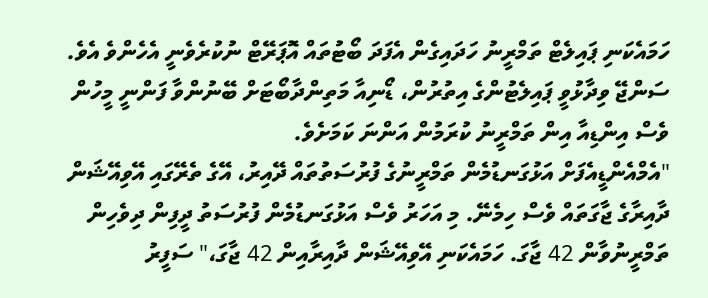ހަމައެކަނި ޕައިލެޓް ތަމްރީނު ހަދައިގެން އެފަދަ ބޯޓުތައް އޮޕަރޭޓް ނުކުރެވެނީ އެހެންވެ އެވެ.
ސަންޖޭ ވިދާޅުވީ ޕައިލެޓުންގެ އިތުރުން، ޑޯނިއާ މަތިންދާބޯޓަށް ބޭނުންވާ ފަންނީ މީހުން ވެސް އިންޑިއާ އިން ތަމްރީނު ކުރަމުން އަންނަ ކަމަށެވެ.
"އެމްއެންޑީއެފަށް އަޅުގަނޑުމެން ތަމްރީނުގެ ފުރުސަތުތައް ދޭއިރު، އޭގެ ތެރޭގައި އޭވިއޭޝަން ދާއިރާގެ ޖާގަތައް ވެސް ހިމެނޭ. މި އަހަރު ވެސް އަޅުގަނޑުމެން ފުރުސަތު ދީފިން ދިވެހިން ތަމްރީނުވާން 42 ޖާގަ. ހަމައެކަނި އޭވިއޭޝަން ދާއިރާއިން 42 ޖާގަ،" ސަފީރު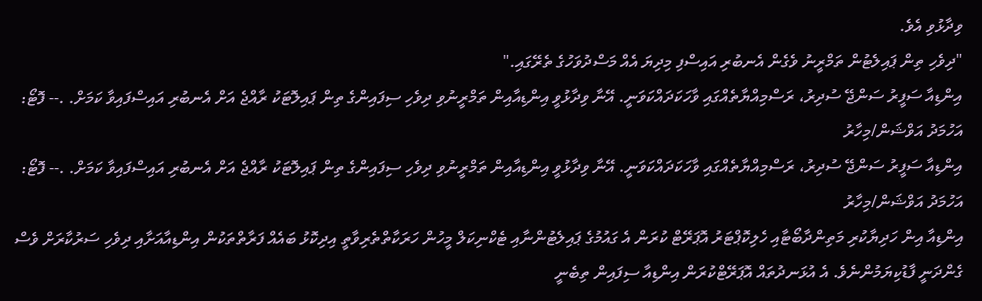ވިދާޅުވި އެވެ.
"ދިވެހި ތިން ޕައިލެޓުން ތަމްރީނު ވެގެން އެނބުރި އައިސްފި މިދިޔަ އެއް މަސްދުވަހުގެ ތެރޭގައި."
އިންޑިއާ ސަފީރު ސަންޖޭ ސުދިރު، ރަސްމިއްޔާތެއްގައި ވާހަކަދައްކަވަނީ. އޭނާ ވިދާޅުވީ އިންޑިއާއިން ތަމްރީނުވި ދިވެހި ސިފައިންގެ ތިން ޕައިލޮޓަކު ރާއްޖެ އަށް އެނބުރި އައިސްފައިވާ ކަމަށް. .-- ފޮޓޯ: އަހުމަދު އަވްޝަން/މިހާރު
އިންޑިއާ ސަފީރު ސަންޖޭ ސުދިރު، ރަސްމިއްޔާތެއްގައި ވާހަކަދައްކަވަނީ. އޭނާ ވިދާޅުވީ އިންޑިއާއިން ތަމްރީނުވި ދިވެހި ސިފައިންގެ ތިން ޕައިލޮޓަކު ރާއްޖެ އަށް އެނބުރި އައިސްފައިވާ ކަމަށް. .-- ފޮޓޯ: އަހުމަދު އަވްޝަން/މިހާރު
އިންޑިއާ އިން ހަދިޔާކުރި މަތިންދާބޯޓާއި ހެލިކޮޕްޓަރު އޮޕަރޭޓް ކުރަން އެ ގައުމުގެ ޕައިލެޓުންނާއި ޓެކްނިކަލް މީހުން ހަރަކާތްތެރިވާތީ އިދިކޮޅު ބައެއް ފަރާތްތަކުން އިންޑިއާއަށާއި ދިވެހި ސަރުކާރަށް ވެސް ގެންދަނީ ފާޑުކިޔަމުންނެވެ. އެ އުޅަނދުތައް އޮޕަރޭޓްކުރަން އިންޑިއާ ސިފައިން ތިބެނީ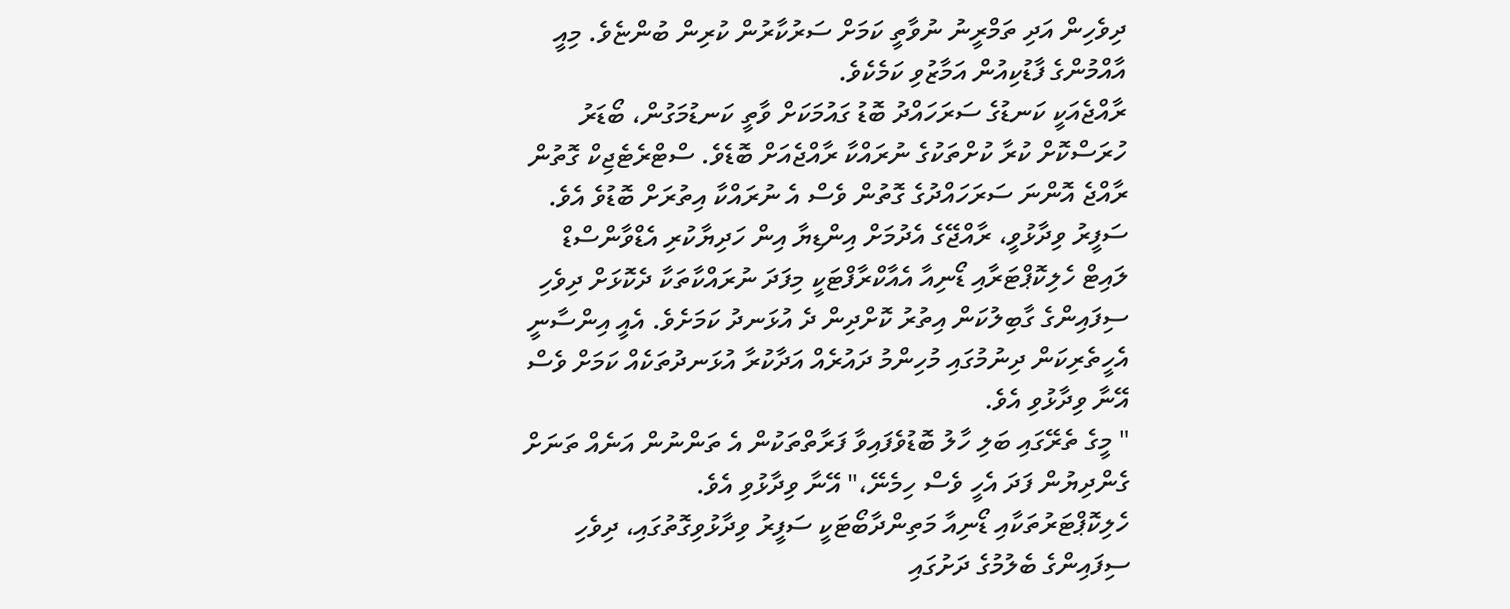ދިވެހިން އަދި ތަމްރީނު ނުވާތީ ކަމަށް ސަރުކާރުން ކުރިން ބުންޏެވެ. މިއީ އާއްމުންގެ ފާޑުކިއުން އަމާޒުވި ކަމެކެވެ.
ރާއްޖެއަކީ ކަނޑުގެ ސަރަހައްދު ބޮޑު ގައުމަކަށް ވާތީ ކަނޑުމަގުން، ބޯޑަރު ހުރަސްކޮށް ކުރާ ކުށްތަކުގެ ނުރައްކާ ރާއްޖެއަށް ބޮޑެވެ. ސްޓްރެޓެޖިކް ގޮތުން ރާއްޖެ އޮންނަ ސަރަހައްދުގެ ގޮތުން ވެސް އެ ނުރައްކާ އިތުރަށް ބޮޑުވެ އެވެ.
ސަފީރު ވިދާޅުވީ، ރާއްޖޭގެ އެދުމަށް އިންޑިޔާ އިން ހަދިޔާކުރި އެޑްވާންސްޑް ލައިޓް ހެލިކޮޕްޓަރާއި ޑޯނިއާ އެއާކްރާފްޓަކީ މިފަދަ ނުރައްކާތަކާ ދެކޮޅަށް ދިވެހި ސިފައިންގެ ގާބިލުކަން އިތުރު ކޮށްދިން ދެ އުޅަނދު ކަމަށެވެ. އެއީ އިންސާނީ އެހީތެރިކަން ދިނުމުގައި މުހިންމު ދައުރެއް އަދާކުރާ އުޅަނދުތަކެއް ކަމަށް ވެސް އޭނާ ވިދާޅުވި އެވެ.
" މީގެ ތެރޭގައި ބަލި ހާލު ބޮޑުވެފައިވާ ފަރާތްތަކުން އެ ތަންނުން އަނެއް ތަނަށް ގެންދިޔުން ފަދަ އެހީ ވެސް ހިމެނޭ،" އޭނާ ވިދާޅުވި އެވެ.
ހެލިކޮޕްޓަރުތަކާއި ޑޯނިއާ މަތިންދާބޯޓަކީ ސަފީރު ވިދާޅުވިގޮތުގައި، ދިވެހި ސިފައިންގެ ބެލުމުގެ ދަށުގައި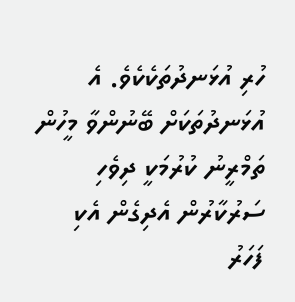ހުރި އުޅަނދުތަކެކެވެ. އެ އުޅަނދުތަކަށް ބޭނުންވާ މީހުން ތަމްރީނު ކުރުމަކީ ދިވެހި ސަރުކާރުން އެދިގެން އެކި ފަހަރު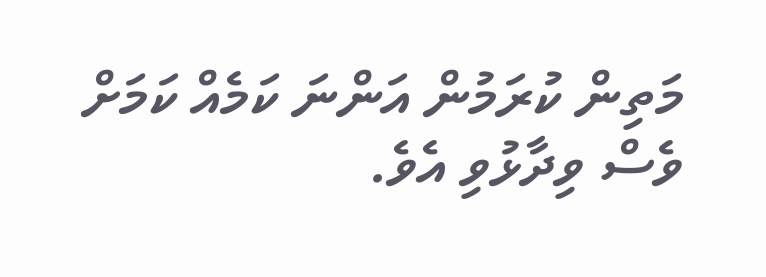މަތިން ކުރަމުން އަންނަ ކަމެއް ކަމަށް ވެސް ވިދާޅުވި އެވެ.